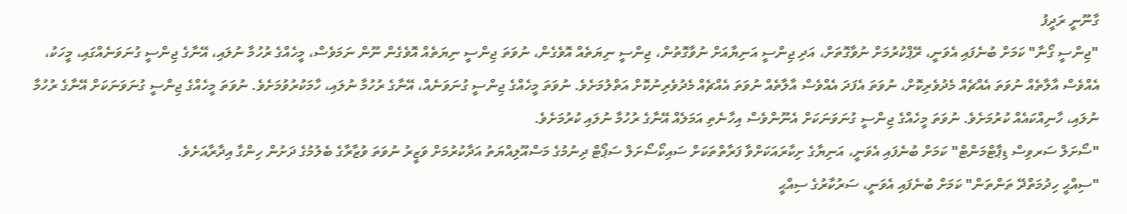ގާނޫނީ ރަދީފު
"ޖިންސީ ގޯނާ" ކަމަށް ބުނެފައި އެވަނީ، ރޭޕްކުރުމަށް ނުވާގޮތަށް، އަދި ޖިންސީ އަނިޔާއަށް ނުވާގޮތުން، ޖިންސީ ނިޔަތެއް އޮވެގެން، ނުވަތަ ޖިންސީ ނިޔަތެއް އޮވެގެން ނޫން ނަމަވެސް، މީހެއްގެ ރުހުމާ ނުލައި، އޭނާގެ ޖިންސީ ގުނަވަނެއްގައި، މީހަކު، އެއްވެސް އާލާތެއް ނުވަތަ އެއްޗެއް މެދުވެރިކޮށް، ނުވަތަ އެފަދަ އެއްވެސް އާލާތެއް ނުވަތަ އެއްޗެއް މެދުވެރިނުކޮށް އަތްލުމަށެވެ. ނުވަތަ މީހެއްގެ ޖިންސީ ގުނަވަނެއް، އޭނާގެ ރުހުމާ ނުލައި، ހާމަކުރުވުމަށެވެ. ނުވަތަ މީހެއްގެ ޖިންސީ ގުނަވަނަކަށް އޭނާގެ ރުހުމާ ނުލައި، ހާނިއްކައެއް ކުރުމަށެވެ. ނުވަތަ މީހެއްގެ ޖިންސީ ގުނަވަނަކަށް އެނޫންވެސް އިހާނެތި އަމަލެއް އޭނާގެ ރުހުމާ ނުލައި ކުރުމަށެވެ.
"ސޯށަލް ސަރވިސް ޑިޕާޓްމަންޓް" ކަމަށް ބުނެފައި އެވަނީ، އަނިޔާގެ ށިކާރައަކަށްވާ ފަރާތްތަކަށް ސައިކޯސޯށަލް ސަޕޯޓް ދިނުމުގެ މަސްއޫލިއްޔަތު އަދާކުރުމަށް ވަޒީރު ނުވަތަ ވުޒާރާގެ ބެލުމުގެ ދަށުން ހިންގާ އިދާރާއަށެވެ.
"ސިއްޙީ ހިދުމަތްދޭ ތަންތަން" ކަމަށް ބުނެފައި އެވަނީ، ސަރުކާރުގެ ސިއްޙީ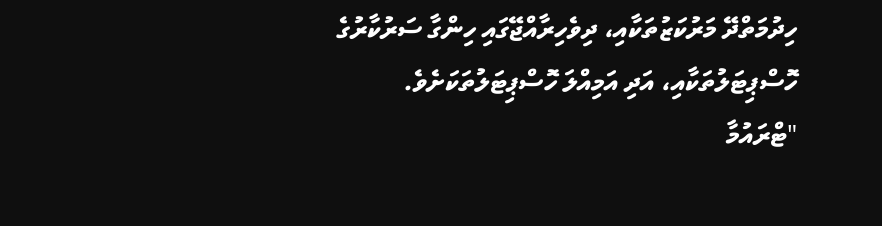ހިދުމަތްދޭ މަރުކަޒުތަކާއި، ދިވެހިރާއްޖޭގައި ހިންގާ ސަރުކާރުގެ ހޮސްޕިޓަލުތަކާއި، އަދި އަމިއްލަ ހޮސްޕިޓަލުތަކަށެވެ.
"ޓްރައުމާ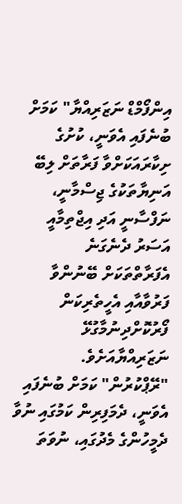އިންފޯމްޑް ނަޒަރިއްޔާ" ކަމަށް ބުނެފައި އެވަނީ، ކުށުގެ ށިކާރައަކަށްވާ ފަރާތަށް ލިބޭ އަނިޔާތަކުގެ ޖިސްމާނީ، ނަފްސާނީ އަދި އިޖްތިމާއީ އަސަރު ދެނެގަނެ އެފަރާތްތަކަށް ބޭނުންވާ ފަރުވާއާއި އެހީތެރިކަން ފޯރުކޮށްދިނުމާގުޅޭ ނަޒަރިއްޔާއަށެވެ.
"ރޭޕްކުރުން" ކަމަށް ބުނެފައި އެވަނީ، ދެމަފިރިން ކަމުގައި ނުވާ ދެމީހުންގެ މެދުގައި، ނުވަތަ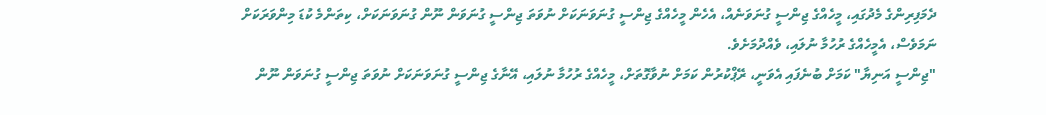ދެމަފިރިންގެ މެދުގައި، މީހެއްގެ ޖިންސީ ގުނަވަނެއް، އެހެން މީހެއްގެ ޖިންސީ ގުނަވަނަކަށް ނުވަތަ ޖިންސީ ގުނަވަން ނޫން ގުނަވަނަކަށް، ކިތަންމެ ކުޑަ މިންވަރަކަށް ނަމަވެސް، އެމީހެއްގެ ރުހުމާ ނުލައި، ވެއްދުމަށެވެ.
"ޖިންސީ އަނިޔާ" ކަމަށް ބުނެފައި އެވަނީ، ރޭޕްކުރުން ކަމަށް ނުވާގޮތަށް، މީހެއްގެ ރުހުމާ ނުލައި، އޭނާގެ ޖިންސީ ގުނަވަނަކަށް ނުވަތަ ޖިންސީ ގުނަވަން ނޫން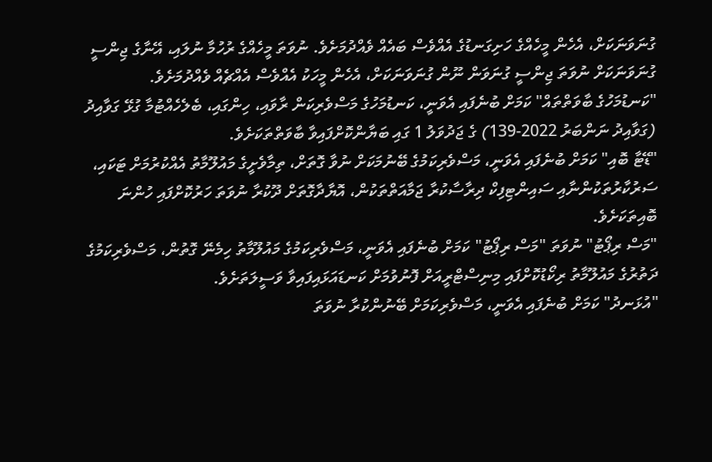ގުނަވަނަކަށް، އެހެން މީހެއްގެ ހަށިގަނޑުގެ އެއްވެސް ބައެއް ވެއްދުމަށެވެ. ނުވަތަ މީހެއްގެ ރުހުމާ ނުލައި، އޭނާގެ ޖިންސީ ގުނަވަނަކަށް ނުވަތަ ޖިންސީ ގުނަވަން ނޫން ގުނަވަނަކަށް، އެހެން މީހަކު އެއްވެސް އެއްޗެއް ވެއްދުމަށެވެ.
"ކަނޑުމަހުގެ ބާވަތްތައް" ކަމަށް ބުނެފައި އެވަނީ، ކަނޑުމަހުގެ މަސްވެރިކަން ރާވައި، ހިންގައި، ބެލެހެއްޓުމާ ގުޅޭ ގަވާއިދު (ގަވާއިދު ނަންބަރު 2022-139) ގެ ޖަދުވަލު 1 ގައި ބަޔާންކޮށްފައިވާ ބާވަތްތަކަށެވެ.
"ޑޭޓާ ބޮއި" ކަމަށް ބުނެފައި އެވަނީ، މަސްވެރިކަމުގެ ބޭނުމަކަށް ނުވާ ގޮތަށް، ތިމާވެށީގެ މައުލޫމާތު އެއްކުރުމަށް ޓަކައި، ސަރުކާރުތަކުންނާއި ސައިންޓިފިކް ދިރާސާކުރާ ޖަމާއަތްތަކުން، އޮޔާދާގޮތަށް ދޫކުރާ ނުވަތަ ހަރުކޮށްފައި ހުންނަ ބޮއިތަކަށެވެ.
"މަސް ރިޕޯޓު" ނުވަތަ "މަސް ރިޕޯޓު" ކަމަށް ބުނެފައި އެވަނީ، މަސްވެރިކަމުގެ މައުލޫމާތު ހިމެނޭ ގޮތުން، މަސްވެރިކަމުގެ ދަތުރުގެ މައުލޫމާތު ރިކޯޑުކޮށްފައި މިނިސްޓްރީއަށް ފޮނުވުމަށް ކަނޑައަޅައިފައިވާ ވަސީލަތަށެވެ.
"އުޅަނދު" ކަމަށް ބުނެފައި އެވަނީ، މަސްވެރިކަމަށް ބޭނުންކުރާ ނުވަތަ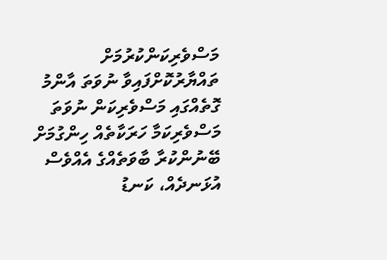މަސްވެރިކަންކުރުމަށް ތައްޔާރުކޮށްފައިވާ ނުވަތަ އާންމު ގޮތެއްގައި މަސްވެރިކަން ނުވަތަ މަސްވެރިކަމާ ހަރަކާތެއް ހިންގުމަށް ބޭނުންކުރާ ބާވަތެއްގެ އެއްވެސް އުޅަނދެއް، ކަނޑު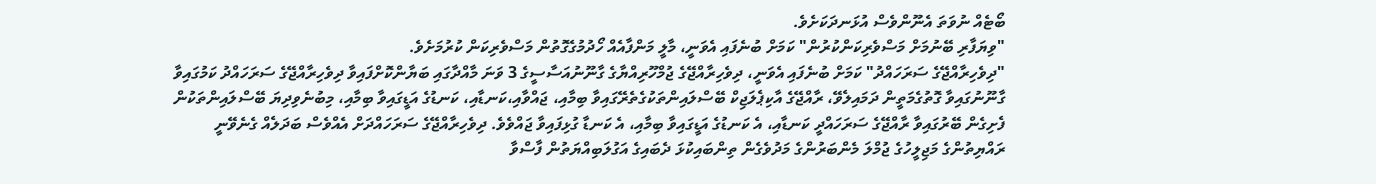ބޯޓެއް ނުވަތަ އެނޫންވެސް އުޅަނދަކަށެވެ.
"ވިޔަފާރި ބޭނުމަށް މަސްވެރިކަންކުރުން" ކަމަށް ބުނެފައި އެވަނީ، މާލީ މަންފާއެއް ހޯދުމުގެގޮތުން މަސްވެރިކަން ކުރުމަށެވެ.
"ދިވެހިރާއްޖޭގެ ސަރަހައްދު" ކަމަށް ބުނެފައި އެވަނީ، ދިވެހިރާއްޖޭގެ ޖުމްހޫރިއްޔާގެ ގާނޫނުއަސާސީގެ 3 ވަނަ މާއްދާގައި ބަޔާންކޮށްފައިވާ ދިވެހިރާއްޖޭގެ ސަރަހައްދު ކަމުގައިވާ ގާނޫނުގައިވާ ގޮތުގެމަތީން ދަމައިލެވޭ، ރާއްޖޭގެ އާކިޕެލަޖިކް ބޭސްލައިންތަކުގެތެރޭގައިވާ ބިމާއި، ޖައްވާއި،ކަނޑާއި، ކަނޑުގެ އަޑީގައިވާ ބިމާއި، މިބުނެވިދިޔަ ބޭސްލައިންތަކުން ފެށިގެން ބޭރުގައިވާ ރާއްޖޭގެ ސަރަހައްދީ ކަނޑާއި، އެ ކަނޑުގެ އަޑީގައިވާ ބިމާއި، އެ ކަނޑާ ގުޅިފައިވާ ޖައްވެވެ. ދިވެހިރާއްޖޭގެ ސަރަހައްދަށް އެއްވެސް ބަދަލެއް ގެނެވޭނީ ރައްޔިތުންގެ މަޖިލީހުގެ ޖުމްލަ މެންބަރުންގެ މަދުވެގެން ތިންބައިކުޅަ ދެބައިގެ އަގުލަބިއްޔަތުން ފާސްވާ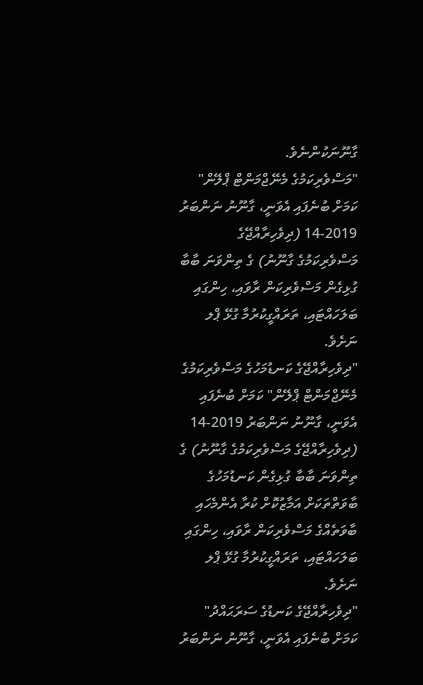ގާނޫނަކުންނެވެ.
"މަސްވެރިކަމުގެ މެނޭޖްމަންޓް ޕްލޭން" ކަމަށް ބުނެފައި އެވަނީ، ގާނޫނު ނަންބަރު 2019-14 (ދިވެހިރާއްޖޭގެ މަސްވެރިކަމުގެ ގާނޫނު) ގެ ތިންވަނަ ބާބާ ގުޅިގެން މަސްވެރިކަން ރާވައި، ހިންގައި ބަލަހައްޓައި، ތަރައްގީކުރުމާ ގުޅޭ ޕްލ ނަށެވެ.
"ދިވެހިރާއްޖޭގެ ކަނޑުމަހުގެ މަސްވެރިކަމުގެ މެނޭޖްމަންޓް ޕްލޭން" ކަމަށް ބުނެފައި އެވަނީ، ގާނޫނު ނަންބަރު 2019-14 (ދިވެހިރާއްޖޭގެ މަސްވެރިކަމުގެ ގާނޫނު) ގެ ތިންވަނަ ބާބާ ގުޅިގެން ކަނޑުމަހުގެ ބާވަތްތަކަށް އަމާޒުކޮށް ކުރާ އެންމެހައި ބާވަތެއްގެ މަސްވެރިކަން ރާވައި، ހިންގައި ބަލަހައްޓައި، ތަރައްގީކުރުމާ ގުޅޭ ޕްލ ނަށެވެ.
"ދިވެހިރާއްޖޭގެ ކަނޑުގެ ސަރަޙައްދު" ކަމަށް ބުނެފައި އެވަނީ، ގާނޫނު ނަންބަރު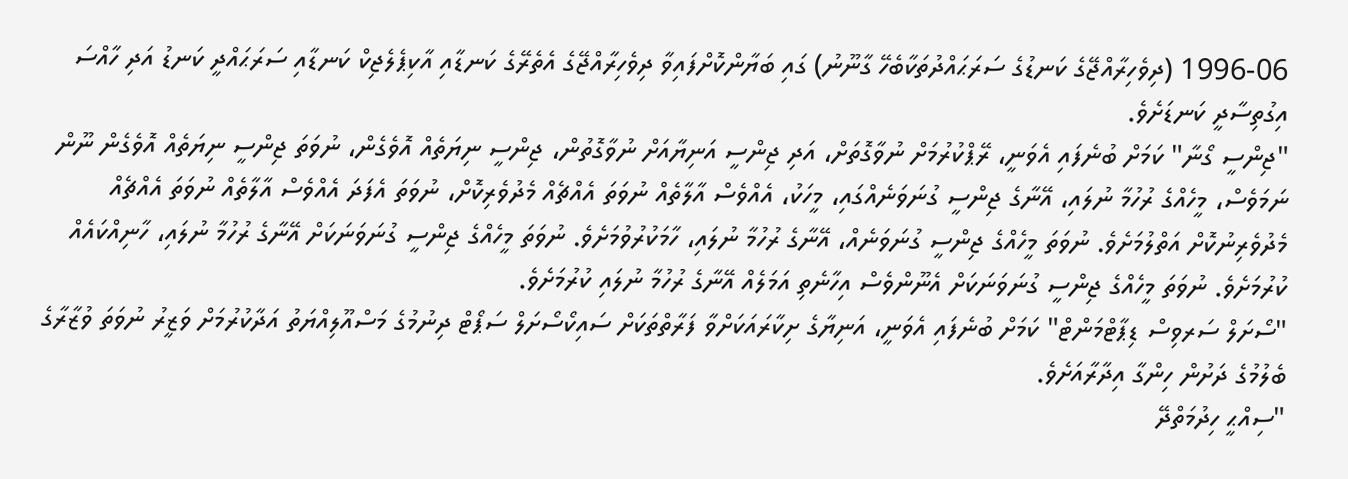1996-06 (ދިވެހިރާއްޖޭގެ ކަނޑުގެ ސަރަޙައްދުތަކާބެހޭ ގާނޫނު) ގައި ބަޔާންކޮށްފައިވާ ދިވެހިރާއްޖޭގެ އެތެރޭގެ ކަނޑާއި އާކިޕެލެޖިކް ކަނޑާއި ސަރަޙައްދީ ކަނޑު އަދި ހާއްސަ އިގުތިސާދީ ކަނޑަށެވެ.
"ޖިންސީ ގޯނާ" ކަމަށް ބުނެފައި އެވަނީ، ރޭޕްކުރުމަށް ނުވާގޮތަށް، އަދި ޖިންސީ އަނިޔާއަށް ނުވާގޮތުން، ޖިންސީ ނިޔަތެއް އޮވެގެން، ނުވަތަ ޖިންސީ ނިޔަތެއް އޮވެގެން ނޫން ނަމަވެސް، މީހެއްގެ ރުހުމާ ނުލައި، އޭނާގެ ޖިންސީ ގުނަވަނެއްގައި، މީހަކު، އެއްވެސް އާލާތެއް ނުވަތަ އެއްޗެއް މެދުވެރިކޮށް، ނުވަތަ އެފަދަ އެއްވެސް އާލާތެއް ނުވަތަ އެއްޗެއް މެދުވެރިނުކޮށް އަތްލުމަށެވެ. ނުވަތަ މީހެއްގެ ޖިންސީ ގުނަވަނެއް، އޭނާގެ ރުހުމާ ނުލައި، ހާމަކުރުވުމަށެވެ. ނުވަތަ މީހެއްގެ ޖިންސީ ގުނަވަނަކަށް އޭނާގެ ރުހުމާ ނުލައި، ހާނިއްކައެއް ކުރުމަށެވެ. ނުވަތަ މީހެއްގެ ޖިންސީ ގުނަވަނަކަށް އެނޫންވެސް އިހާނެތި އަމަލެއް އޭނާގެ ރުހުމާ ނުލައި ކުރުމަށެވެ.
"ސޯށަލް ސަރވިސް ޑިޕާޓްމަންޓް" ކަމަށް ބުނެފައި އެވަނީ، އަނިޔާގެ ށިކާރައަކަށްވާ ފަރާތްތަކަށް ސައިކޯސޯށަލް ސަޕޯޓް ދިނުމުގެ މަސްއޫލިއްޔަތު އަދާކުރުމަށް ވަޒީރު ނުވަތަ ވުޒާރާގެ ބެލުމުގެ ދަށުން ހިންގާ އިދާރާއަށެވެ.
"ސިއްޙީ ހިދުމަތްދޭ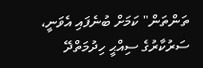ތަންތަން" ކަމަށް ބުނެފައި އެވަނީ، ސަރުކާރުގެ ސިއްޙީ ހިދުމަތްދޭ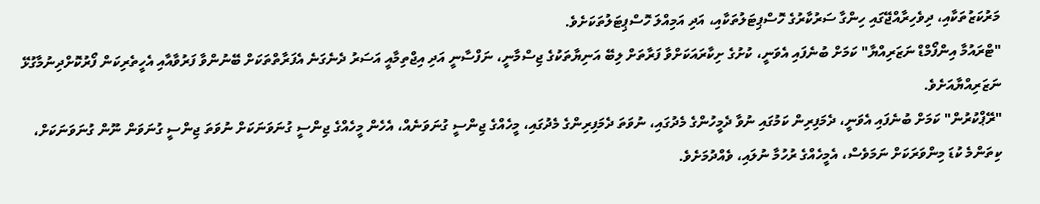މަރުކަޒުތަކާއި، ދިވެހިރާއްޖޭގައި ހިންގާ ސަރުކާރުގެ ހޮސްޕިޓަލުތަކާއި، އަދި އަމިއްލަ ހޮސްޕިޓަލުތަކަށެވެ.
"ޓްރައުމާ އިންފޯމްޑް ނަޒަރިއްޔާ" ކަމަށް ބުނެފައި އެވަނީ، ކުށުގެ ށިކާރައަކަށްވާ ފަރާތަށް ލިބޭ އަނިޔާތަކުގެ ޖިސްމާނީ، ނަފްސާނީ އަދި އިޖްތިމާއީ އަސަރު ދެނެގަނެ އެފަރާތްތަކަށް ބޭނުންވާ ފަރުވާއާއި އެހީތެރިކަން ފޯރުކޮށްދިނުމާގުޅޭ ނަޒަރިއްޔާއަށެވެ.
"ރޭޕްކުރުން" ކަމަށް ބުނެފައި އެވަނީ، ދެމަފިރިން ކަމުގައި ނުވާ ދެމީހުންގެ މެދުގައި، ނުވަތަ ދެމަފިރިންގެ މެދުގައި، މީހެއްގެ ޖިންސީ ގުނަވަނެއް، އެހެން މީހެއްގެ ޖިންސީ ގުނަވަނަކަށް ނުވަތަ ޖިންސީ ގުނަވަން ނޫން ގުނަވަނަކަށް، ކިތަންމެ ކުޑަ މިންވަރަކަށް ނަމަވެސް، އެމީހެއްގެ ރުހުމާ ނުލައި، ވެއްދުމަށެވެ.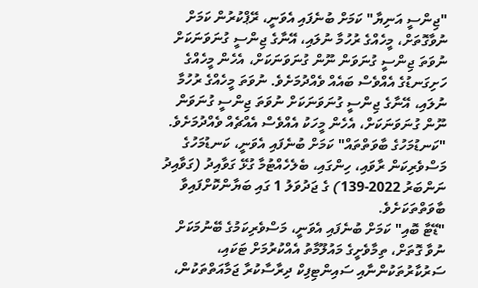"ޖިންސީ އަނިޔާ" ކަމަށް ބުނެފައި އެވަނީ، ރޭޕްކުރުން ކަމަށް ނުވާގޮތަށް، މީހެއްގެ ރުހުމާ ނުލައި، އޭނާގެ ޖިންސީ ގުނަވަނަކަށް ނުވަތަ ޖިންސީ ގުނަވަން ނޫން ގުނަވަނަކަށް، އެހެން މީހެއްގެ ހަށިގަނޑުގެ އެއްވެސް ބައެއް ވެއްދުމަށެވެ. ނުވަތަ މީހެއްގެ ރުހުމާ ނުލައި، އޭނާގެ ޖިންސީ ގުނަވަނަކަށް ނުވަތަ ޖިންސީ ގުނަވަން ނޫން ގުނަވަނަކަށް، އެހެން މީހަކު އެއްވެސް އެއްޗެއް ވެއްދުމަށެވެ.
"ކަނޑުމަހުގެ ބާވަތްތައް" ކަމަށް ބުނެފައި އެވަނީ، ކަނޑުމަހުގެ މަސްވެރިކަން ރާވައި، ހިންގައި، ބެލެހެއްޓުމާ ގުޅޭ ގަވާއިދު (ގަވާއިދު ނަންބަރު 2022-139) ގެ ޖަދުވަލު 1 ގައި ބަޔާންކޮށްފައިވާ ބާވަތްތަކަށެވެ.
"ޑޭޓާ ބޮއި" ކަމަށް ބުނެފައި އެވަނީ، މަސްވެރިކަމުގެ ބޭނުމަކަށް ނުވާ ގޮތަށް، ތިމާވެށީގެ މައުލޫމާތު އެއްކުރުމަށް ޓަކައި، ސަރުކާރުތަކުންނާއި ސައިންޓިފިކް ދިރާސާކުރާ ޖަމާއަތްތަކުން،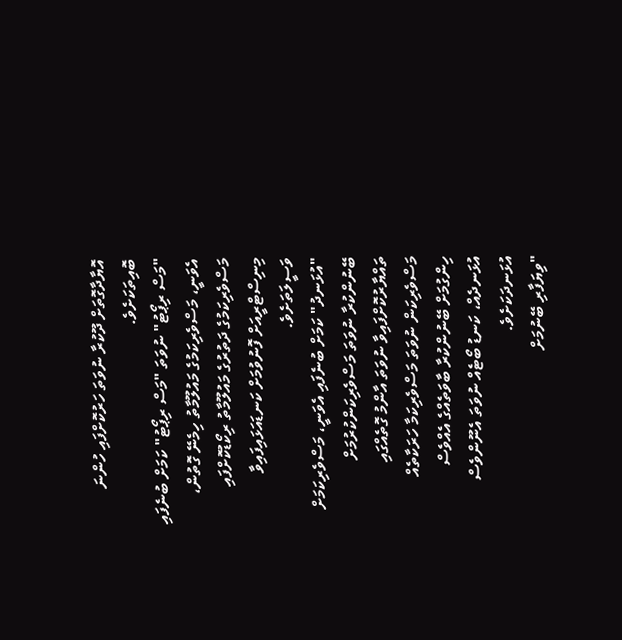އޮޔާދާގޮތަށް ދޫކުރާ ނުވަތަ ހަރުކޮށްފައި ހުންނަ ބޮއިތަކަށެވެ.
"މަސް ރިޕޯޓު" ނުވަތަ "މަސް ރިޕޯޓު" ކަމަށް ބުނެފައި އެވަނީ، މަސްވެރިކަމުގެ މައުލޫމާތު ހިމެނޭ ގޮތުން، މަސްވެރިކަމުގެ ދަތުރުގެ މައުލޫމާތު ރިކޯޑުކޮށްފައި މިނިސްޓްރީއަށް ފޮނުވުމަށް ކަނޑައަޅައިފައިވާ ވަސީލަތަށެވެ.
"އުޅަނދު" ކަމަށް ބުނެފައި އެވަނީ، މަސްވެރިކަމަށް ބޭނުންކުރާ ނުވަތަ މަސްވެރިކަންކުރުމަށް ތައްޔާރުކޮށްފައިވާ ނުވަތަ އާންމު ގޮތެއްގައި މަސްވެރިކަން ނުވަތަ މަސްވެރިކަމާ ހަރަކާތެއް ހިންގުމަށް ބޭނުންކުރާ ބާވަތެއްގެ އެއްވެސް އުޅަނދެއް، ކަނޑު ބޯޓެއް ނުވަތަ އެނޫންވެސް އުޅަނދަކަށެވެ.
"ވިޔަފާރި ބޭނުމަށް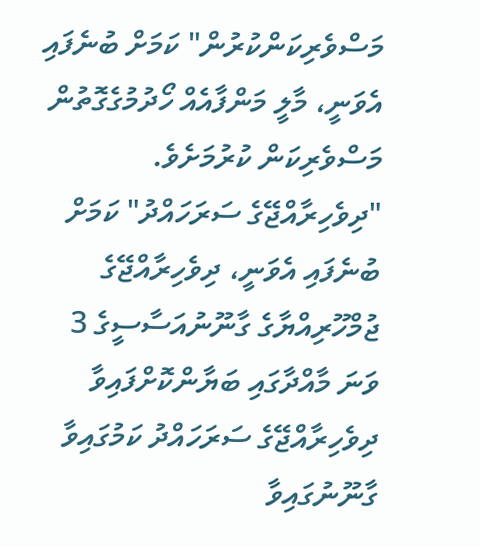މަސްވެރިކަންކުރުން" ކަމަށް ބުނެފައި އެވަނީ، މާލީ މަންފާއެއް ހޯދުމުގެގޮތުން މަސްވެރިކަން ކުރުމަށެވެ.
"ދިވެހިރާއްޖޭގެ ސަރަހައްދު" ކަމަށް ބުނެފައި އެވަނީ، ދިވެހިރާއްޖޭގެ ޖުމްހޫރިއްޔާގެ ގާނޫނުއަސާސީގެ 3 ވަނަ މާއްދާގައި ބަޔާންކޮށްފައިވާ ދިވެހިރާއްޖޭގެ ސަރަހައްދު ކަމުގައިވާ ގާނޫނުގައިވާ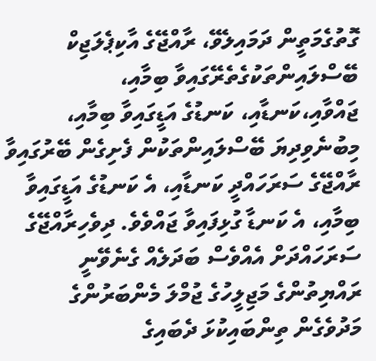ގޮތުގެމަތީން ދަމައިލެވޭ، ރާއްޖޭގެ އާކިޕެލަޖިކް ބޭސްލައިންތަކުގެތެރޭގައިވާ ބިމާއި، ޖައްވާއި،ކަނޑާއި، ކަނޑުގެ އަޑީގައިވާ ބިމާއި، މިބުނެވިދިޔަ ބޭސްލައިންތަކުން ފެށިގެން ބޭރުގައިވާ ރާއްޖޭގެ ސަރަހައްދީ ކަނޑާއި، އެ ކަނޑުގެ އަޑީގައިވާ ބިމާއި، އެ ކަނޑާ ގުޅިފައިވާ ޖައްވެވެ. ދިވެހިރާއްޖޭގެ ސަރަހައްދަށް އެއްވެސް ބަދަލެއް ގެނެވޭނީ ރައްޔިތުންގެ މަޖިލީހުގެ ޖުމްލަ މެންބަރުންގެ މަދުވެގެން ތިންބައިކުޅަ ދެބައިގެ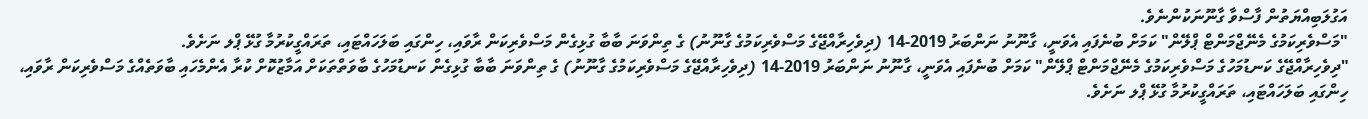އަގުލަބިއްޔަތުން ފާސްވާ ގާނޫނަކުންނެވެ.
"މަސްވެރިކަމުގެ މެނޭޖްމަންޓް ޕްލޭން" ކަމަށް ބުނެފައި އެވަނީ، ގާނޫނު ނަންބަރު 2019-14 (ދިވެހިރާއްޖޭގެ މަސްވެރިކަމުގެ ގާނޫނު) ގެ ތިންވަނަ ބާބާ ގުޅިގެން މަސްވެރިކަން ރާވައި، ހިންގައި ބަލަހައްޓައި، ތަރައްގީކުރުމާ ގުޅޭ ޕްލ ނަށެވެ.
"ދިވެހިރާއްޖޭގެ ކަނޑުމަހުގެ މަސްވެރިކަމުގެ މެނޭޖްމަންޓް ޕްލޭން" ކަމަށް ބުނެފައި އެވަނީ، ގާނޫނު ނަންބަރު 2019-14 (ދިވެހިރާއްޖޭގެ މަސްވެރިކަމުގެ ގާނޫނު) ގެ ތިންވަނަ ބާބާ ގުޅިގެން ކަނޑުމަހުގެ ބާވަތްތަކަށް އަމާޒުކޮށް ކުރާ އެންމެހައި ބާވަތެއްގެ މަސްވެރިކަން ރާވައި، ހިންގައި ބަލަހައްޓައި، ތަރައްގީކުރުމާ ގުޅޭ ޕްލ ނަށެވެ.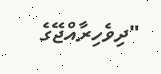"ދިވެހިރާއްޖޭގެ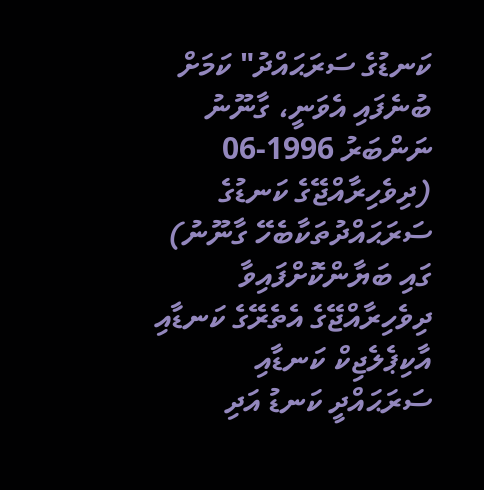ކަނޑުގެ ސަރަޙައްދު" ކަމަށް ބުނެފައި އެވަނީ، ގާނޫނު ނަންބަރު 1996-06 (ދިވެހިރާއްޖޭގެ ކަނޑުގެ ސަރަޙައްދުތަކާބެހޭ ގާނޫނު) ގައި ބަޔާންކޮށްފައިވާ ދިވެހިރާއްޖޭގެ އެތެރޭގެ ކަނޑާއި އާކިޕެލެޖިކް ކަނޑާއި ސަރަޙައްދީ ކަނޑު އަދި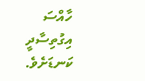ހާއްސަ އިގުތިސާދީ ކަނޑަށެވެ.